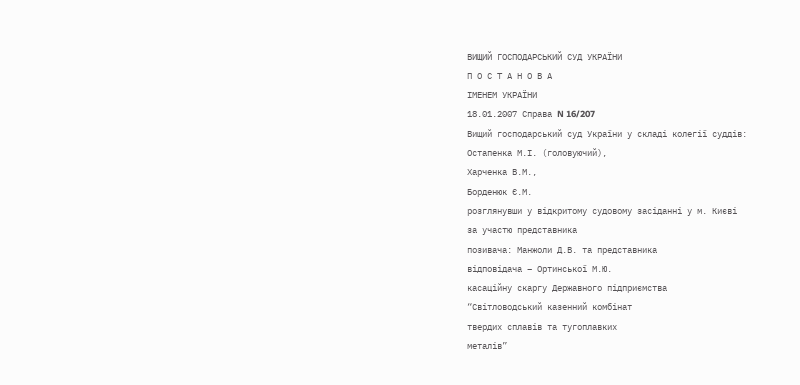ВИЩИЙ ГОСПОДАРСЬКИЙ СУД УКРАЇНИ
П О С Т А Н О В А
ІМЕНЕМ УКРАЇНИ
18.01.2007 Справа N 16/207
Вищий господарський суд України у складі колегії суддів:
Остапенка М.І. (головуючий),
Харченка В.М.,
Борденюк Є.М.
розглянувши у відкритому судовому засіданні у м. Києві
за участю представника
позивача: Манжоли Д.В. та представника
відповідача – Ортинської М.Ю.
касаційну скаргу Державного підприємства
“Світловодський казенний комбінат
твердих сплавів та тугоплавких
металів”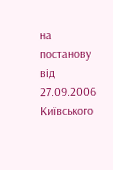на постанову від 27.09.2006
Київського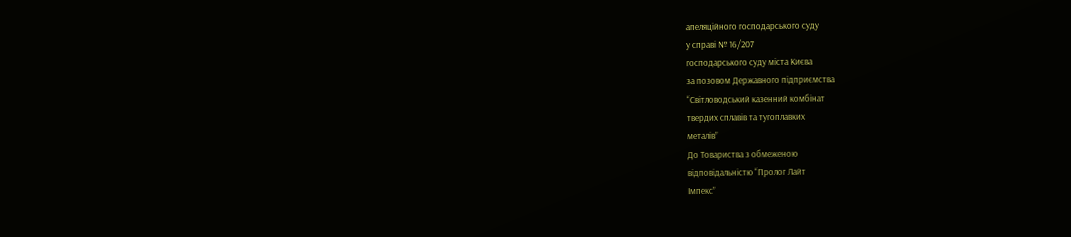апеляційного господарського суду
у справі № 16/207
господарського суду міста Києва
за позовом Державного підприємства
“Світловодський казенний комбінат
твердих сплавів та тугоплавких
металів”
До Товариства з обмеженою
відповідальністю “Пролог Лайт
Імпекс”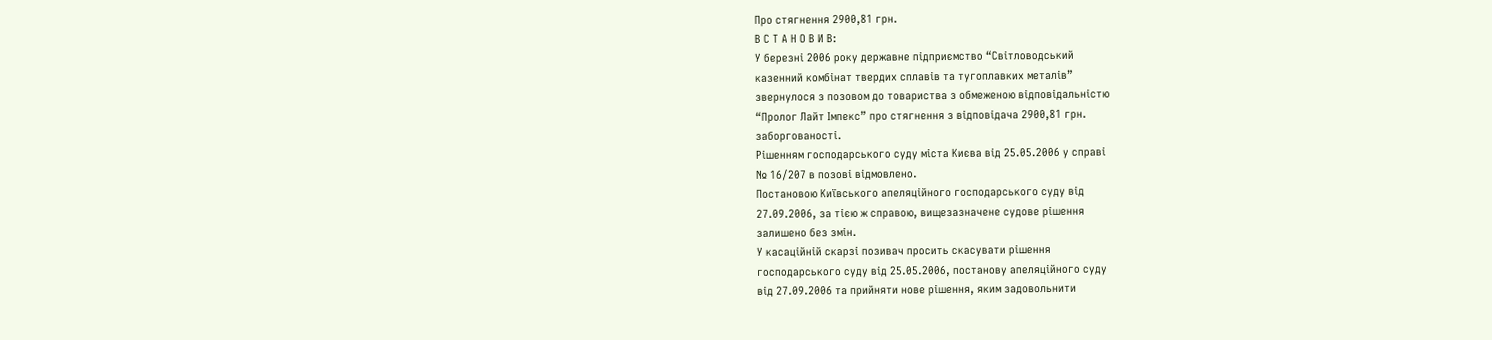Про стягнення 2900,81 грн.
В С Т А Н О В И В:
У березні 2006 року державне підприємство “Світловодський
казенний комбінат твердих сплавів та тугоплавких металів”
звернулося з позовом до товариства з обмеженою відповідальністю
“Пролог Лайт Імпекс” про стягнення з відповідача 2900,81 грн.
заборгованості.
Рішенням господарського суду міста Києва від 25.05.2006 у справі
№ 16/207 в позові відмовлено.
Постановою Київського апеляційного господарського суду від
27.09.2006, за тією ж справою, вищезазначене судове рішення
залишено без змін.
У касаційній скарзі позивач просить скасувати рішення
господарського суду від 25.05.2006, постанову апеляційного суду
від 27.09.2006 та прийняти нове рішення, яким задовольнити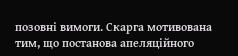позовні вимоги. Скарга мотивована тим, що постанова апеляційного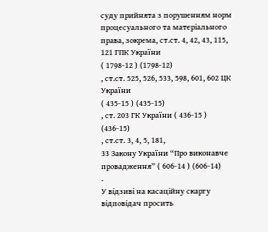суду прийнята з порушенням норм процесуального та матеріального
права, зокрема, ст.ст. 4, 42, 43, 115, 121 ГПК України
( 1798-12 ) (1798-12)
, ст.ст. 525, 526, 533, 598, 601, 602 ЦК України
( 435-15 ) (435-15)
, ст. 203 ГК України ( 436-15 ) (436-15)
, ст.ст. 3, 4, 5, 181,
33 Закону України “Про виконавче провадження” ( 606-14 ) (606-14)
.
У відзиві на касаційну скаргу відповідач просить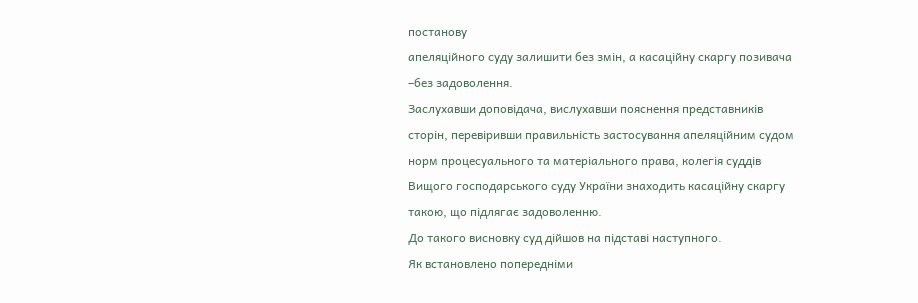постанову
апеляційного суду залишити без змін, а касаційну скаргу позивача
–без задоволення.
Заслухавши доповідача, вислухавши пояснення представників
сторін, перевіривши правильність застосування апеляційним судом
норм процесуального та матеріального права, колегія суддів
Вищого господарського суду України знаходить касаційну скаргу
такою, що підлягає задоволенню.
До такого висновку суд дійшов на підставі наступного.
Як встановлено попередніми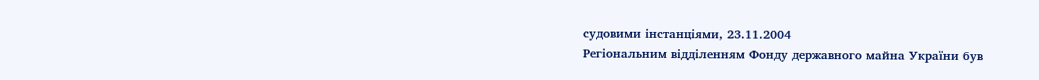судовими інстанціями, 23.11.2004
Регіональним відділенням Фонду державного майна України був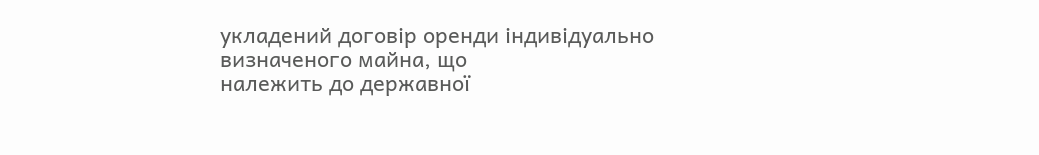укладений договір оренди індивідуально визначеного майна, що
належить до державної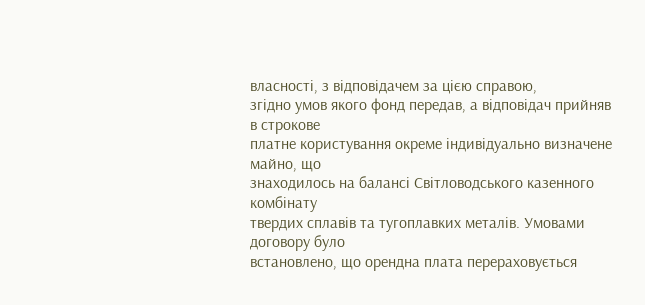власності, з відповідачем за цією справою,
згідно умов якого фонд передав, а відповідач прийняв в строкове
платне користування окреме індивідуально визначене майно, що
знаходилось на балансі Світловодського казенного комбінату
твердих сплавів та тугоплавких металів. Умовами договору було
встановлено, що орендна плата перераховується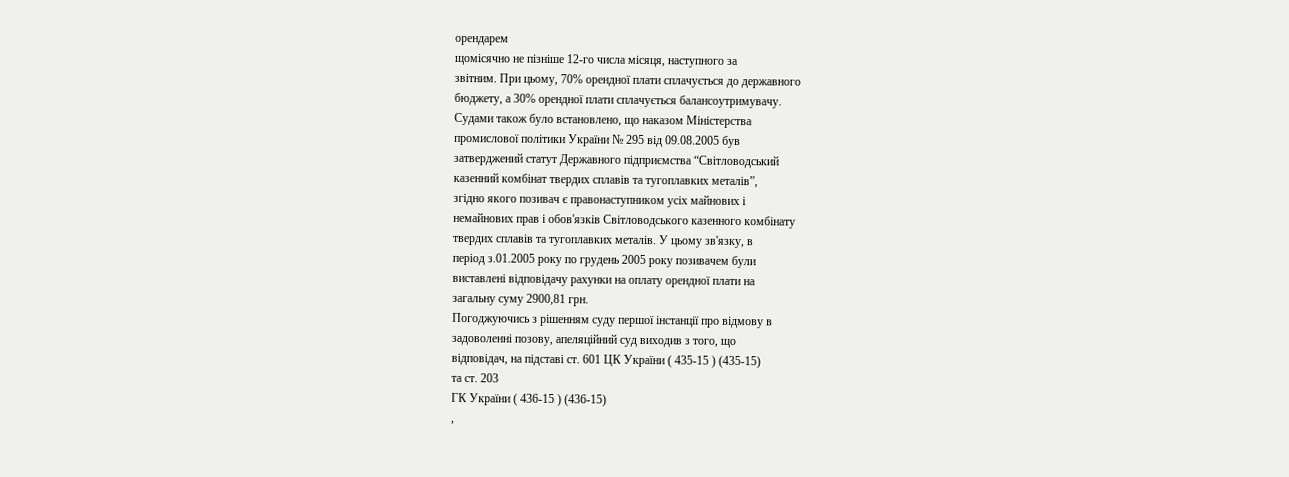орендарем
щомісячно не пізніше 12-го числа місяця, наступного за
звітним. При цьому, 70% орендної плати сплачується до державного
бюджету, а 30% орендної плати сплачується балансоутримувачу.
Судами також було встановлено, що наказом Міністерства
промислової політики України № 295 від 09.08.2005 був
затверджений статут Державного підприємства “Світловодський
казенний комбінат твердих сплавів та тугоплавких металів”,
згідно якого позивач є правонаступником усіх майнових і
немайнових прав і обов'язків Світловодського казенного комбінату
твердих сплавів та тугоплавких металів. У цьому зв'язку, в
період з.01.2005 року по грудень 2005 року позивачем були
виставлені відповідачу рахунки на оплату орендної плати на
загальну суму 2900,81 грн.
Погоджуючись з рішенням суду першої інстанції про відмову в
задоволенні позову, апеляційний суд виходив з того, що
відповідач, на підставі ст. 601 ЦК України ( 435-15 ) (435-15)
та ст. 203
ГК України ( 436-15 ) (436-15)
,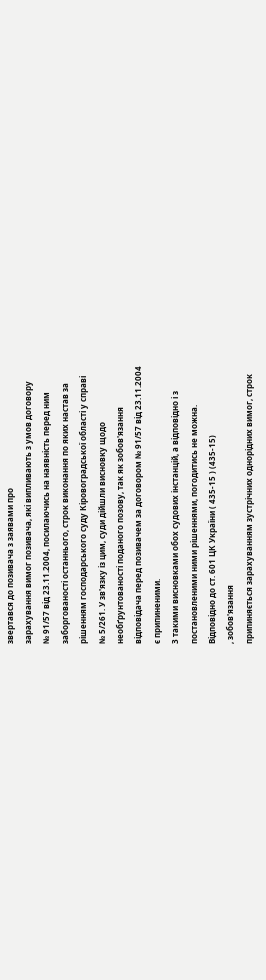звертався до позивача з заявами про
зарахування вимог позивача, які випливають з умов договору
№ 91/57 від 23.11.2004, посилаючись на наявність перед ним
заборгованості останнього, строк виконання по яких настав за
рішенням господарського суду Кіровоградської області у справі
№ 5/261. У зв'язку із цим, суди дійшли висновку щодо
необґрунтованості поданого позову, так як зобов'язання
відповідача перед позивачем за договором № 91/57 від 23.11.2004
є припиненими.
З такими висновками обох судових інстанцій, а відповідно і з
постановленими ними рішеннями, погодитись не можна.
Відповідно до ст. 601 ЦК України ( 435-15 ) (435-15)
, зобов'язання
припиняється зарахуванням зустрічних однорідних вимог, строк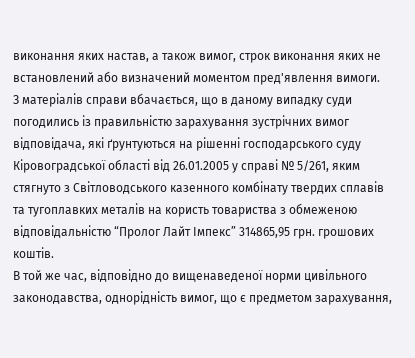виконання яких настав, а також вимог, строк виконання яких не
встановлений або визначений моментом пред'явлення вимоги.
З матеріалів справи вбачається, що в даному випадку суди
погодились із правильністю зарахування зустрічних вимог
відповідача, які ґрунтуються на рішенні господарського суду
Кіровоградської області від 26.01.2005 у справі № 5/261, яким
стягнуто з Світловодського казенного комбінату твердих сплавів
та тугоплавких металів на користь товариства з обмеженою
відповідальністю “Пролог Лайт Імпекс” 314865,95 грн. грошових
коштів.
В той же час, відповідно до вищенаведеної норми цивільного
законодавства, однорідність вимог, що є предметом зарахування,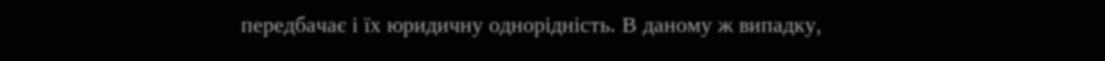передбачає і їх юридичну однорідність. В даному ж випадку,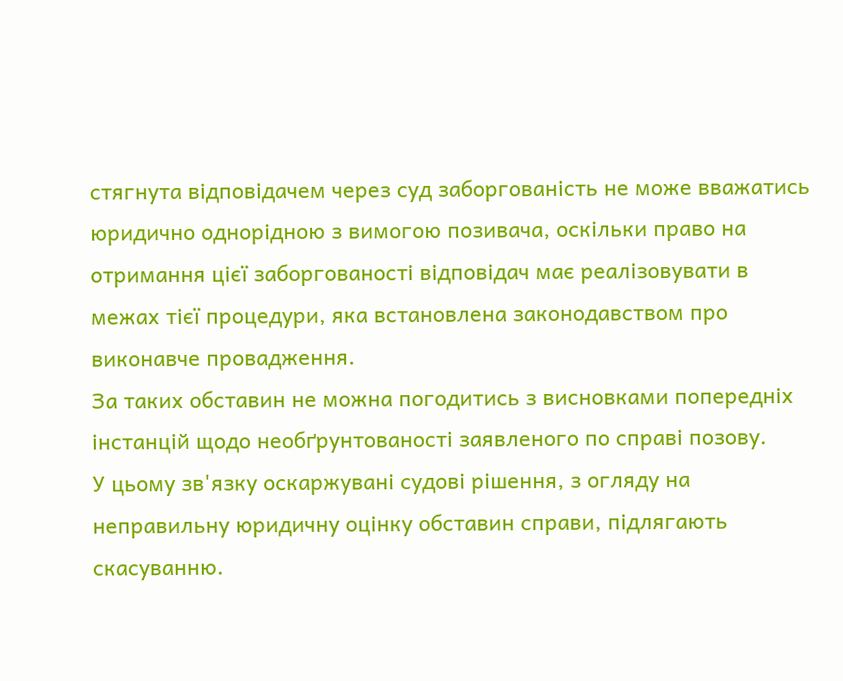стягнута відповідачем через суд заборгованість не може вважатись
юридично однорідною з вимогою позивача, оскільки право на
отримання цієї заборгованості відповідач має реалізовувати в
межах тієї процедури, яка встановлена законодавством про
виконавче провадження.
За таких обставин не можна погодитись з висновками попередніх
інстанцій щодо необґрунтованості заявленого по справі позову.
У цьому зв'язку оскаржувані судові рішення, з огляду на
неправильну юридичну оцінку обставин справи, підлягають
скасуванню.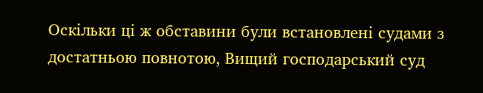Оскільки ці ж обставини були встановлені судами з
достатньою повнотою, Вищий господарський суд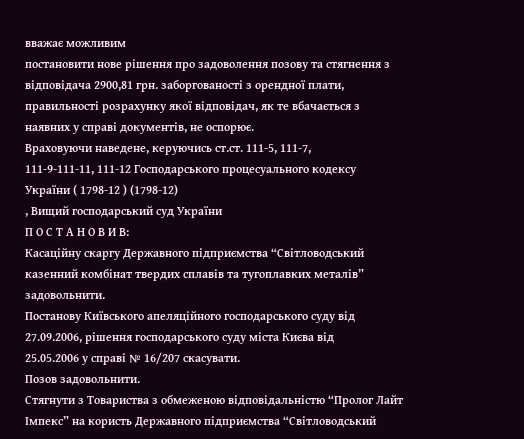вважає можливим
постановити нове рішення про задоволення позову та стягнення з
відповідача 2900,81 грн. заборгованості з орендної плати,
правильності розрахунку якої відповідач, як те вбачається з
наявних у справі документів, не оспорює.
Враховуючи наведене, керуючись ст.ст. 111-5, 111-7,
111-9-111-11, 111-12 Господарського процесуального кодексу
України ( 1798-12 ) (1798-12)
, Вищий господарський суд України
П О С Т А Н О В И В:
Касаційну скаргу Державного підприємства “Світловодський
казенний комбінат твердих сплавів та тугоплавких металів”
задовольнити.
Постанову Київського апеляційного господарського суду від
27.09.2006, рішення господарського суду міста Києва від
25.05.2006 у справі № 16/207 скасувати.
Позов задовольнити.
Стягнути з Товариства з обмеженою відповідальністю “Пролог Лайт
Імпекс” на користь Державного підприємства “Світловодський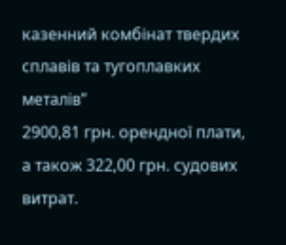казенний комбінат твердих сплавів та тугоплавких металів”
2900,81 грн. орендної плати, а також 322,00 грн. судових витрат.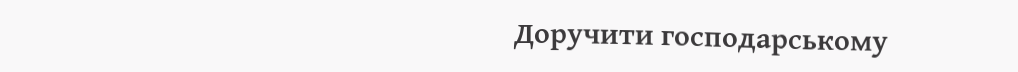Доручити господарському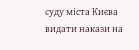суду міста Києва видати накази на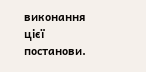виконання цієї постанови.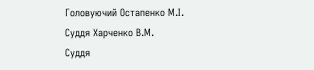Головуючий Остапенко М.І.
Суддя Харченко В.М.
Суддя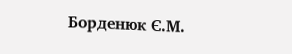Борденюк Є.М.